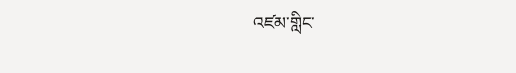འཛམ་གླིང་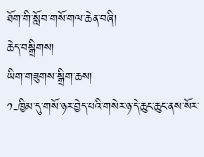ཐོག་གི་སློབ་གསོ་གལ་ཆེན་བཞི།
ཆེད་བསྒྲིགས།
ཡིག་གཟུགས་སྒྲིག་ཆས།
༡-ཁྱིམ་དུ་གསོ་ཉར་བྱེད་པའི་གསེར་ཉ་དེ་ཆུང་ཆུང་ནས་སོར་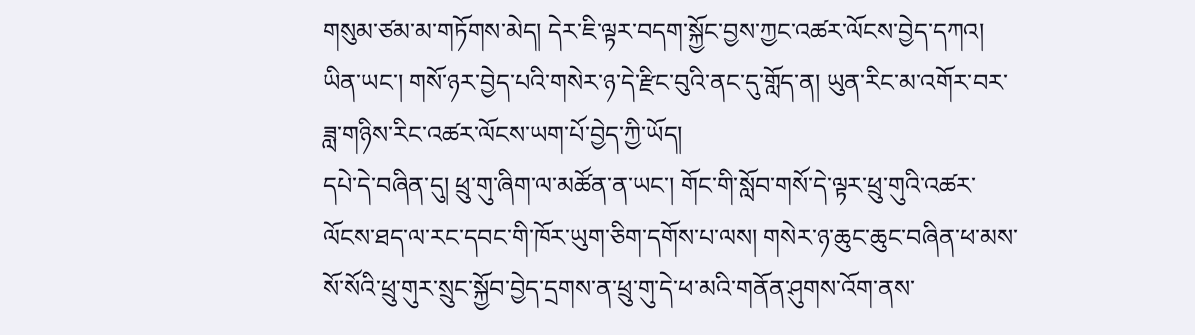གསུམ་ཙམ་མ་གཏོགས་མེད། དེར་ཇི་ལྟར་བདག་སྐྱོང་བྱས་ཀྱང་འཚར་ལོངས་བྱེད་དཀའ། ཡིན་ཡང་། གསོ་ཉར་བྱེད་པའི་གསེར་ཉ་དེ་རྫིང་བུའི་ནང་དུ་གློད་ན། ཡུན་རིང་མ་འགོར་བར་ཟླ་གཉིས་རིང་འཚར་ལོངས་ཡག་པོ་བྱེད་ཀྱི་ཡོད།
དཔེ་དེ་བཞིན་དུ། ཕྲུ་གུ་ཞིག་ལ་མཚོན་ན་ཡང་། གོང་གི་སློབ་གསོ་དེ་ལྟར་ཕྲུ་གུའི་འཚར་ལོངས་ཐད་ལ་རང་དབང་གི་ཁོར་ཡུག་ཅིག་དགོས་པ་ལས། གསེར་ཉ་ཆུང་ཆུང་བཞིན་ཕ་མས་སོ་སོའི་ཕྲུ་གུར་སྲུང་སྐྱོབ་བྱེད་དྲགས་ན་ཕྲུ་གུ་དེ་ཕ་མའི་གནོན་ཤུགས་འོག་ནས་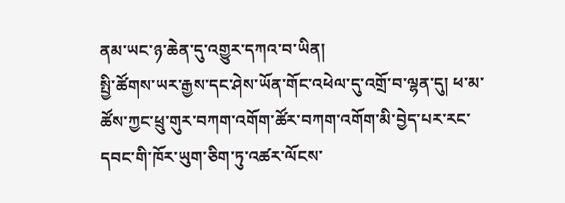ནམ་ཡང་ཉ་ཆེན་དུ་འགྱུར་དཀའ་བ་ཡིན།
སྤྱི་ཚོགས་ཡར་རྒྱས་དང་ཤེས་ཡོན་གོང་འཕེལ་དུ་འགྲོ་བ་ལྷན་དུ། ཕ་མ་ཚོས་ཀྱང་ཕྲུ་གུར་བཀག་འགོག་ཚོར་བཀག་འགོག་མི་བྱེད་པར་རང་དབང་གི་ཁོར་ཡུག་ཅིག་ཏུ་འཚར་ལོངས་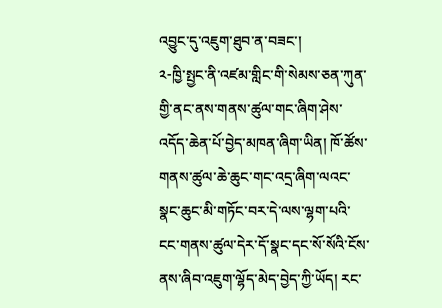འབྱུང་དུ་འཇུག་ཐུབ་ན་བཟང་།
༢-ཁྱི་སྤྱང་ནི་འཛམ་གླིང་གི་སེམས་ཅན་ཀུན་གྱི་ནང་ནས་གནས་ཚུལ་གང་ཞིག་ཤེས་འདོད་ཆེན་པོ་བྱེད་མཁན་ཞིག་ཡིན། ཁོ་ཚོས་གནས་ཚུལ་ཆེ་ཆུང་གང་འདྲ་ཞིག་ལའང་སྣང་ཆུང་མི་གཏོང་བར་དེ་ལས་ལྷག་པའི་ངང་གནས་ཚུལ་དེར་དོ་སྣང་དང་སོ་སོའི་ངོས་ནས་ཞིབ་འཇུག་ལྷོད་མེད་བྱེད་ཀྱི་ཡོད། རང་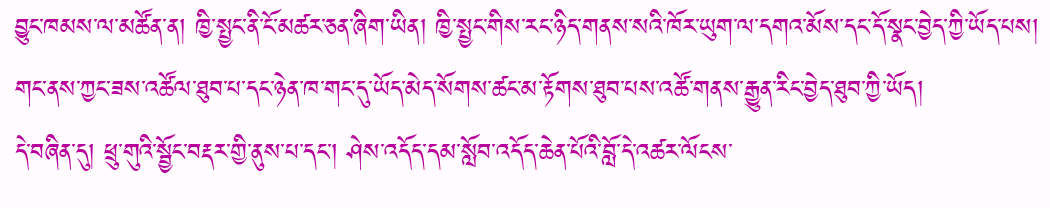བྱུང་ཁམས་ལ་མཚོན་ན། ཁྱི་སྤྱང་ནི་ངོ་མཚར་ཅན་ཞིག་ཡིན། ཁྱི་སྤྱང་གིས་རང་ཉིད་གནས་སའི་ཁོར་ཡུག་ལ་དགའ་མོས་དང་དོ་སྣང་བྱེད་ཀྱི་ཡོད་པས། གང་ནས་ཀྱང་ཟས་འཚོལ་ཐུབ་པ་དང་ཉེན་ཁ་གང་དུ་ཡོད་མེད་སོགས་ཚང་མ་རྟོགས་ཐུབ་པས་འཚོ་གནས་རྒྱུན་རིང་བྱེད་ཐུབ་ཀྱི་ཡོད།
དེ་བཞིན་དུ། ཕྲུ་གུའི་སྦྱོང་བརྡར་གྱི་ནུས་པ་དང་། ཤེས་འདོད་དམ་སློབ་འདོད་ཆེན་པོའི་བློ་དེ་འཚར་ལོངས་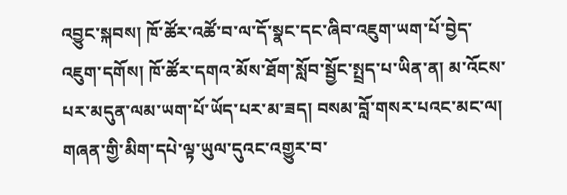འབྱུང་སྐབས། ཁོ་ཚོར་འཚོ་བ་ལ་དོ་སྣང་དང་ཞིབ་འཇུག་ཡག་པོ་བྱེད་འཇུག་དགོས། ཁོ་ཚོར་དགའ་མོས་ཐོག་སློབ་སྦྱོང་སྤྲད་པ་ཡིན་ན། མ་འོངས་པར་མདུན་ལམ་ཡག་པོ་ཡོད་པར་མ་ཟད། བསམ་བློ་གསར་པའང་མང་ལ། གཞན་གྱི་མིག་དཔེ་ལྟ་ཡུལ་དུའང་འགྱུར་བ་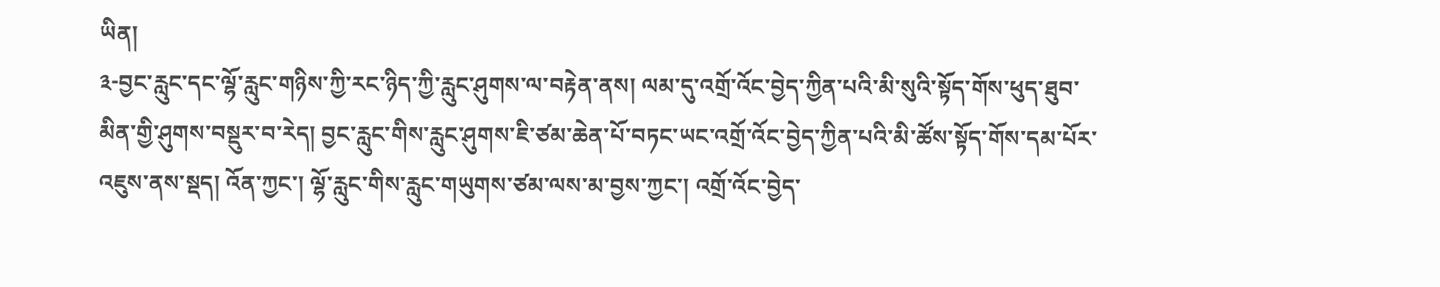ཡིན།
༣-བྱང་རླུང་དང་ལྷོ་རླུང་གཉིས་ཀྱི་རང་ཉིད་ཀྱི་རླུང་ཤུགས་ལ་བརྟེན་ནས། ལམ་དུ་འགྲོ་འོང་བྱེད་ཀྱིན་པའི་མི་སུའི་སྟོད་གོས་ཕུད་ཐུབ་མིན་གྱི་ཤུགས་བསྡུར་བ་རེད། བྱང་རླུང་གིས་རླུང་ཤུགས་ཇི་ཙམ་ཆེན་པོ་བཏང་ཡང་འགྲོ་འོང་བྱེད་ཀྱིན་པའི་མི་ཚོས་སྟོད་གོས་དམ་པོར་འཇུས་ནས་སྡད། འོན་ཀྱང་། ལྷོ་རླུང་གིས་རླུང་གཡུགས་ཙམ་ལས་མ་བྱས་ཀྱང་། འགྲོ་འོང་བྱེད་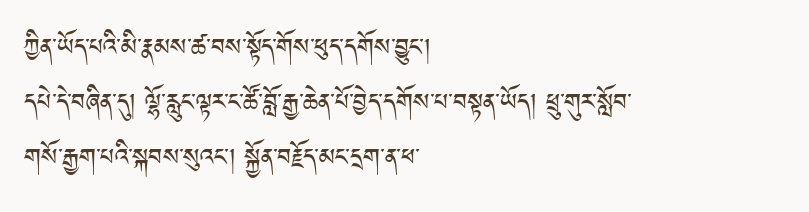ཀྱིན་ཡོད་པའི་མི་རྣམས་ཚ་བས་སྟོད་གོས་ཕུད་དགོས་བྱུང་།
དཔེ་དེ་བཞིན་དུ། ལྷོ་རླུང་ལྟར་ང་ཚོ་བློ་རྒྱ་ཆེན་པོ་བྱེད་དགོས་པ་བསྟན་ཡོད། ཕྲུ་གུར་སློབ་གསོ་རྒྱག་པའི་སྐབས་སུའང་། སྐྱོན་བརྗོད་མང་དྲག་ན་ཕ་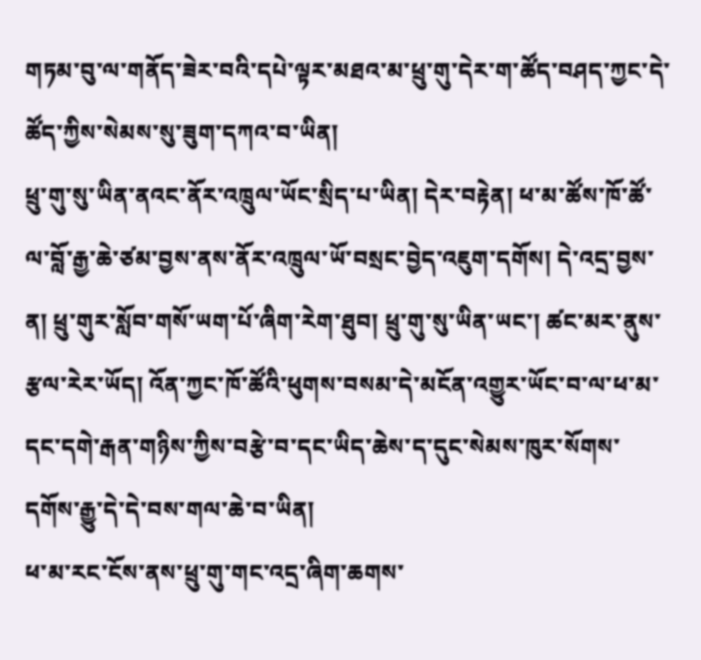གཏམ་བུ་ལ་གནོད་ཟེར་བའི་དཔེ་ལྟར་མཐའ་མ་ཕྲུ་གུ་དེར་ག་ཚོད་བཤད་ཀྱང་དེ་ཚོད་ཀྱིས་སེམས་སུ་ཟུག་དཀའ་བ་ཡིན།
ཕྲུ་གུ་སུ་ཡིན་ནའང་ནོར་འཁྲུལ་ཡོང་སྲིད་པ་ཡིན། དེར་བརྟེན། ཕ་མ་ཚོས་ཁོ་ཚོ་ལ་བློ་རྒྱ་ཆེ་ཙམ་བྱས་ནས་ནོར་འཁྲུལ་ཡོ་བསྲང་བྱེད་འཇུག་དགོས། དེ་འདྲ་བྱས་ན། ཕྲུ་གུར་སློབ་གསོ་ཡག་པོ་ཞིག་རེག་ཐུབ། ཕྲུ་གུ་སུ་ཡིན་ཡང་། ཚང་མར་ནུས་རྩལ་རེར་ཡོད། འོན་ཀྱང་ཁོ་ཚོའི་ཕུགས་བསམ་དེ་མངོན་འགྱུར་ཡོང་བ་ལ་ཕ་མ་དང་དགེ་རྒན་གཉིས་ཀྱིས་བརྩེ་བ་དང་ཡིད་ཆེས་ད་དུང་སེམས་ཁུར་སོགས་དགོས་རྒྱུ་དེ་དེ་བས་གལ་ཆེ་བ་ཡིན།
ཕ་མ་རང་ངོས་ནས་ཕྲུ་གུ་གང་འདྲ་ཞིག་ཆགས་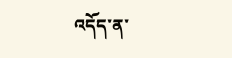འདོད་ན་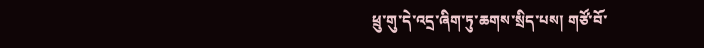ཕྲུ་གུ་དེ་འདྲ་ཞིག་ཏུ་ཆགས་སྲིད་པས། གཙོ་བོ་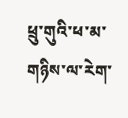ཕྲུ་གུའི་ཕ་མ་གཉིས་ལ་རེག་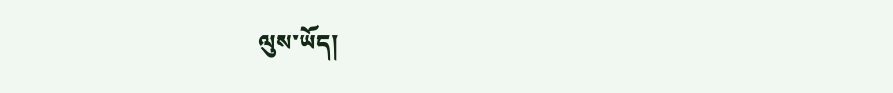ལུས་ཡོད།